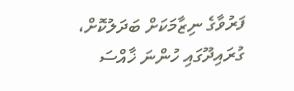ފަރުވާގެ ނިޒާމަކަށް ބަދަލުކޮށް، ގުރައިދޫގައި ހުންނަ ޚާއްސަ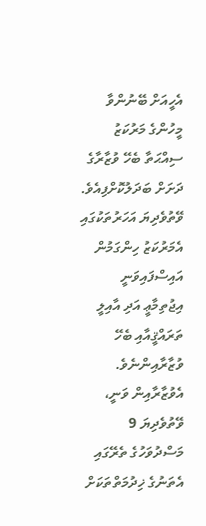އެހީއަށް ބޭނުންވާ މީހުންގެ މަރުކަޒު ސިއްޙަތާ ބެހޭ ވުޒާރާގެ ދަށަށް ބަދަލުކޮށްފިއެވެ.
ވޭތުވެދިޔަ އަހަރުތަކުގައި އެމަރުކަޒު ހިންގަމުން އައިސްފައިވަނީ އިޖުތިމާޢީ އަދި އާއިލީ ތަރައްޤީއާއި ބެހޭ ވުޒާރާއިންނެވެ. އެވުޒާރާއިން ވަނީ، ވޭތުވެދިޔަ 9 މަސްދުވަހުގެ ތެރޭގައި އެތަނުގެ ޚިދުމަތްތަކަށް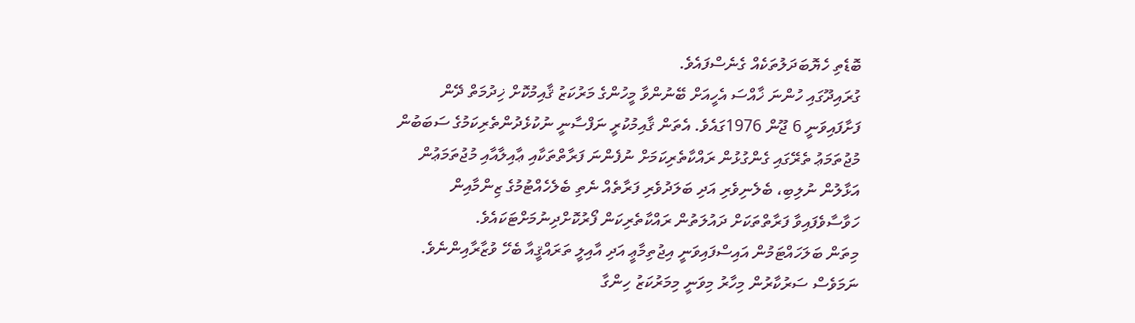ބޮޑެތި ހެޔޮބަދަލުތަކެއް ގެނެސްފައެވެ.
ގުރައިދޫގައި ހުންނަ ޚާއްސަ އެހީއަށް ބޭނުންވާ މީހުންގެ މަރުކަޒު ޤާއިމުކޮށް ޚިދުމަތް ދޭން ފަށާފައިވަނީ 6 ޖޫން 1976ގައެވެ. އެތަން ޤާއިމުކުރީ ނަފްސާނީ ނުކުޅެދުންތެރިކަމުގެ ސަބަބުން މުޖުތަމަޢު ތެރޭގައި ގެންގުޅުން ރައްކާތެރިކަމަށް ނުފެންނަ ފަރާތްތަކާއި ޢާއިލާއާއި މުޖުތަމަޢުން އަޅާލުން ނުލިބި، ބެލެނިވެރި އަދި ބަލަދުވެރި ފަރާތެއް ނެތި ބެލެހެއްޓުމުގެ ޒިންމާއިން ހަވާސާވެފައިވާ ފަރާތްތަކަށް ދައުލަތުން ރައްކާތެރިކަން ފޯރުކޮށްދިނުމަށްޓަކައެވެ.
މިތަން ބަލަހައްޓަމުން އައިސްފައިވަނީ އިޖުތިމާޢީ އަދި އާއިލީ ތަރައްޤީއާ ބެހޭ ވުޒާރާއިންނެވެ. ނަމަވެސް ސަރުކާރުން މިހާރު މިވަނީ މިމަރުކަޒު ހިންގާ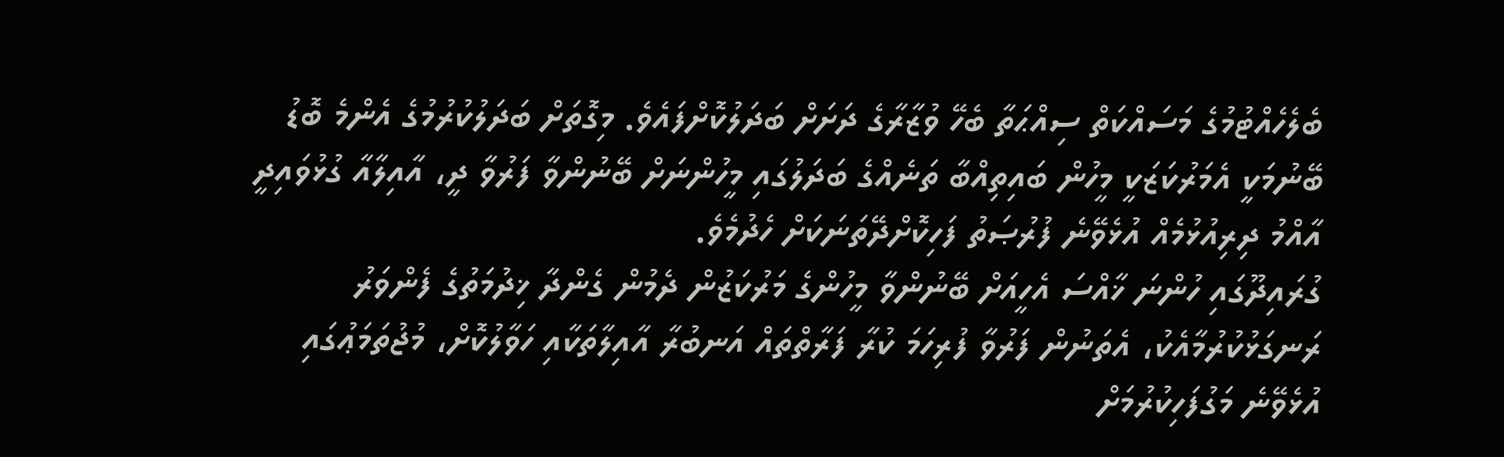ބެލެހެއްޓުމުގެ މަސައްކަތް ސިއްޙަތާ ބެހޭ ވުޒާރާގެ ދަށަށް ބަދަލުކޮށްފައެވެ. މިގޮތަށް ބަދަލުކުރުމުގެ އެންމެ ބޮޑު ބޭނުމަކީ އެމަރުކަޒަކީ މީހުން ބައިތިއްބާ ތަނެއްގެ ބަދަލުގައި މީހުންނަށް ބޭނުންވާ ފަރުވާ ދީ، އާއިލާއާ ގުޅުވައިދީ އާއްމު ދިރިއުޅުމެއް އުޅެވޭނެ ފުރުޞަތު ފަހިކޮށްދޭތަނަކަށް ހެދުމެވެ.
ގުރައިދޫގައި ހުންނަ ޚާއްސަ އެހީއަށް ބޭނުންވާ މީހުންގެ މަރުކަޒުން ދެމުން ގެންދާ ޚިދުމަތުގެ ފެންވަރު ރަނގަޅުކުރުމާއެކު، އެތަނުން ފަރުވާ ފުރިހަމަ ކުރާ ފަރާތްތައް އަނބުރާ އާއިލާތަކާއި ހަވާލުކޮށް، މުޖުތަމަޢުގައި އުޅެވޭނެ މަގުފަހިކުރުމަށް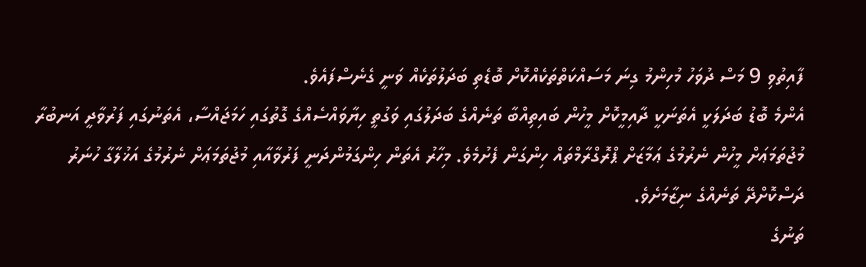ފާއިތުވި 9 މަސް ދުވަހު މުހިންމު ގިނަ މަސައްކަތްތަކެއްކޮށް ބޮޑެތި ބަދަލުތަކެއް ވަނީ ގެނެސްފައެވެ.
އެންމެ ބޮޑު ބަދަލަކީ އެތަނަކީ ދާއިމީކޮށް މީހުން ބައިތިއްބާ ތަނެއްގެ ބަދަލުގައި ވަގުތީ ހިޔާވައްސެއްގެ ގޮތުގައި ހަމަޖައްސާ، އެތަނުގައި ފަރުވާދީ އަނބުރާ މުޖުތަމަޢަށް މީހުން ނެރުމުގެ ޢަމާޒަށް ޕްރޮގްރާމްތައް ހިންގަން ފެށުމެވެ. މިހާރު އެތަން ހިންގަމުންދަނީ ފަރުވާއާއި މުޖުތަމަޢަށް ނެރުމުގެ އަޚުލާގާ ހުނަރު ދަސްކޮށްދޭ ތަނެއްގެ ނިޒާމަށެވެ.
ތަނުގެ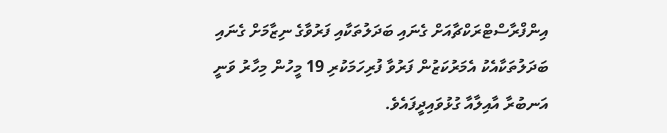އިންފްރާސްޓްރަކްޗާއަށް ގެނައި ބަދަލުތަކާއި ފަރުވާގެ ނިޒާމަށް ގެނައި ބަދަލުތަކާއެކު އެމަރުކަޒުން ފަރުވާ ފުރިހަމަކުރި 19 މީހުން މިހާރު ވަނީ އަނބުރާ އާއިލާއާ ގުޅުވައިދީފައެވެ.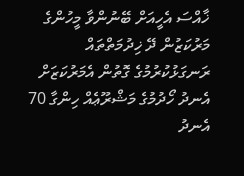ޚާއްސަ އެހީއަށް ބޭނުންވާ މީހުންގެ މަރުކަޒުން ދޭ ޚިދުމަތްތައް ރަނގަޅުކުރުމުގެ ގޮތުން އެމަރުކަޒަށް އެނދު ހޯދުމުގެ މަޝްރޫޢެއް ހިންގާ 70 އެނދު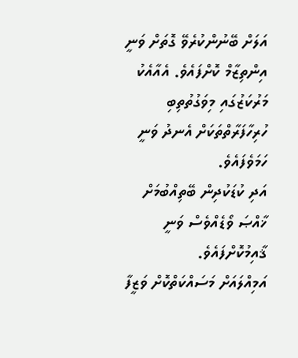އަލަށް ބޭނުންކުރެވޭ ގޮތަށް ވަނީ އިންތިޒާމް ކޮށްފައެވެ. އެއާއެކު މަރުކަޒުގައި މިވަގުތުތިބި ހުރިހާފަރާތްތަކަށް އެނދު ވަނީ ހަމަވެފައެވެ.
އަދި ކުޑަކުދިން ބޭތިއްބުމަށް ޚާއްޞަ ވޯޑެއްވެސް ވަނީ ޤާއިމުކޮށްފައެވެ.
އަމިއްލައަށް މަސައްކަތްކޮށް ވަޒީފާ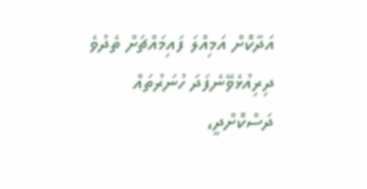އަދާކޮށް އަމިއްލަ ފައިމައްޗަށް ތެދުވެ ދިރިއުޅެވޭނެފަދަ ހުނަރުތައް ދަސްކޮށްދީ،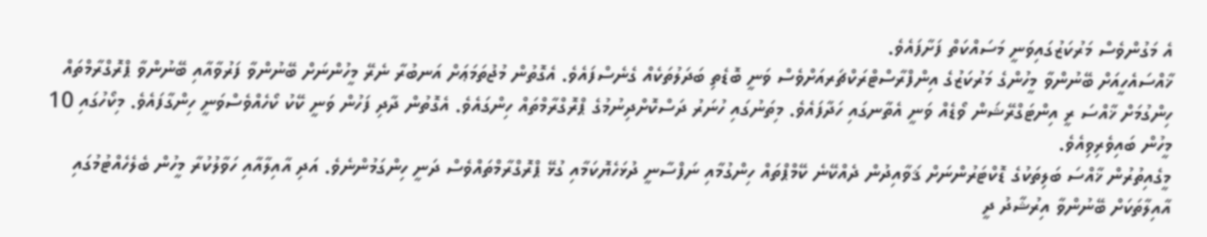އެ މަގުންވެސް މަރުކަޒުގައިވަނީ މަސައްކަތް ފަށާފައެވެ.
ޚާއްސައެހީއަށް ބޭނުންވާ މީހުންގެ މަރުކަޒުގެ އިންފްރާސްޓްރަކްޗަރއަށްވެސް ވަނީ ބޮޑެތި ބަދަލުތަކެއް ގެނެސްފައެވެ. އެގޮތުން މުޖުތަމަޢަށް އަނބުރާ ނެރޭ މީހުންނަށް ބޭނުންވާ ފަރުވާއާއި ބޭނުންވާ ޕްރޮގްރާމްތައް ހިންގުމަށް ޚާއްސަ ރީ އިންޓަގްރޭޝަން ވޯޑެއް ވަނީ އެތާނގައި ހަދާފައެވެ. މިތަނުގައި ހުނަރު ދަސްކޮށްދިނުމުގެ ޕްރޮގްރާމްތައް ހިންގައެވެ. އެގޮތުން ދާދި ފަހުން ވަނީ ކޭކު ކޯހެއްވެސްވަނީ ހިންގާފައެވެ. މިކޯހުގައި 10 މީހުން ބައިވެރިވިއެވެ.
މީގެއިތުރުން ޚާއްސަ ބަލިތަކުގެ ޑޮކްޓަރުންނަށް ޤަވާއިދުން ދެއްކޭނެ ކޭމްޕްތައް ހިންގުމާއި ނަފްސާނީ ދުޅަހެޔޮކަމާއި ގުޅޭ ޕްރޮގްރާމްތައްވެސް ދަނީ ހިންގަމުންނެވެ. އަދި އާއިލާއާއި ހަވާލުކުރާ މީހުން ބެލެހެއްޓުމުގައި އާއިލާތަކަށް ބޭނުންވާ އިރުޝާދު ދީ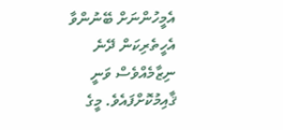އެމީހުންނަށް ބޭނުންވާ އެހީތެރިކަން ދޭނެ ނިޒާމެއްވެސް ވަނީ ޤާއިމުކޮށްފައެވެ. މީގެ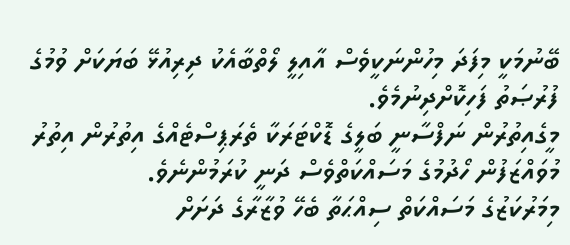ބޭނުމަކީ މިފަދަ މިހުންނަކީވެސް އާއިލީ ލޯތްބާއެކު ދިރިއުޅޭ ބަޔަކަށް ވުމުގެ ފުރުޞަތު ފަހިކޮށްދިނުމެވެ.
މީގެއިތުރުން ނަފްސާނީ ބަލީގެ ޑޮކްޓަރަކާ ތެރަޕިސްޓެއްގެ އިތުރުން އިތުރު މުވައްޒަފުން ހޯދުމުގެ މަސައްކަތްވެސް ދަނީ ކުރަމުންނެވެ.
މިމަރުކަޒުގެ މަސައްކަތް ސިއްޙަތާ ބެހޭ ވުޒާރާގެ ދަށަށް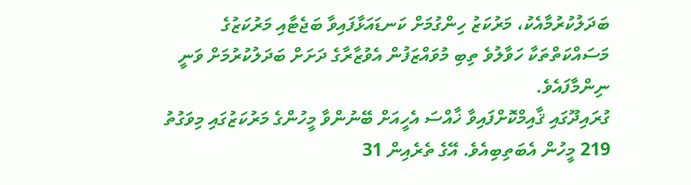ބަދަލުކުރުމާއެކު، މަރުކަޒު ހިންގުމަށް ކަނޑައަޅާފައިވާ ބަޖެޓާއި މަރުކަޒުގެ މަސައްކަތްތަކާ ހަވާލުވެ ތިބި މުވައްޒަފުން އެވުޒާރާގެ ދަށަށް ބަދަލުކުރުމަށް ވަނީ ނިންމާފައެވެ.
ގުރައިދޫގައި ޤާއިމްކޮށްފައިވާ ޚާއްސަ އެހީއަށް ބޭނުންވާ މީހުންގެ މަރުކަޒުގައި މިވަގުތު 219 މީހުން އެބަތިބިއެވެ. އޭގެ ތެރެއިން 31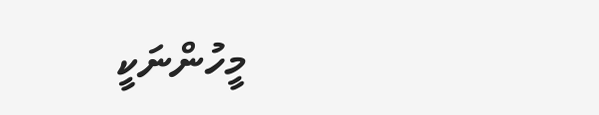މީހުންނަކީ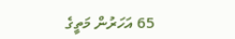65 އަހަރުން މަތީގެ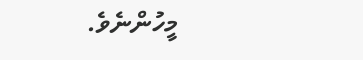މީހުންނެވެ.